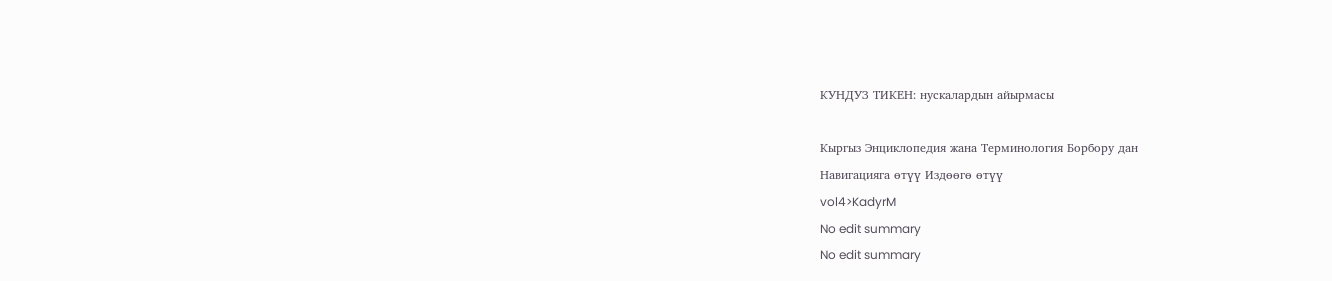КУНДУЗ ТИКЕН: нускалардын айырмасы

Кыргыз Энциклопедия жана Терминология Борбору дан
Навигацияга өтүү Издөөгө өтүү
vol4>KadyrM
No edit summary
No edit summary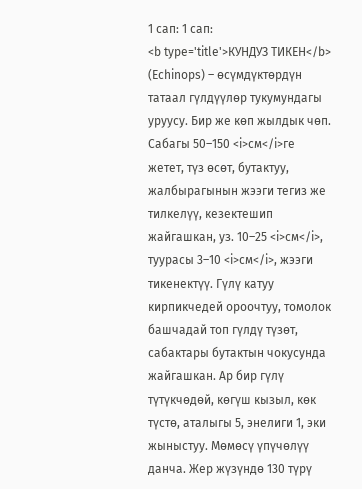1 сап: 1 сап:
<b type='title'>КУНДУЗ ТИКЕН</b> (Есhinops) – өсүмдүктөрдүн татаал гүлдүүлөр тукумундагы уруусу. Бир же көп жылдык чөп. Сабагы 50–150 <i>см</i>ге жетет, түз өсөт, бутактуу, жалбырагынын жээги тегиз же тилкелүү, кезектешип жайгашкан, уз. 10–25 <i>см</i>, туурасы 3–10 <i>см</i>, жээги тикенектүү. Гүлү катуу кирпикчедей ороочтуу, томолок башчадай топ гүлдү түзөт, сабактары бутактын чокусунда жайгашкан. Ар бир гүлү түтүкчөдөй, көгүш кызыл, көк түстө, аталыгы 5, энелиги 1, эки жыныстуу. Мөмөсү үпүчөлүү данча. Жер жүзүндө 130 түрү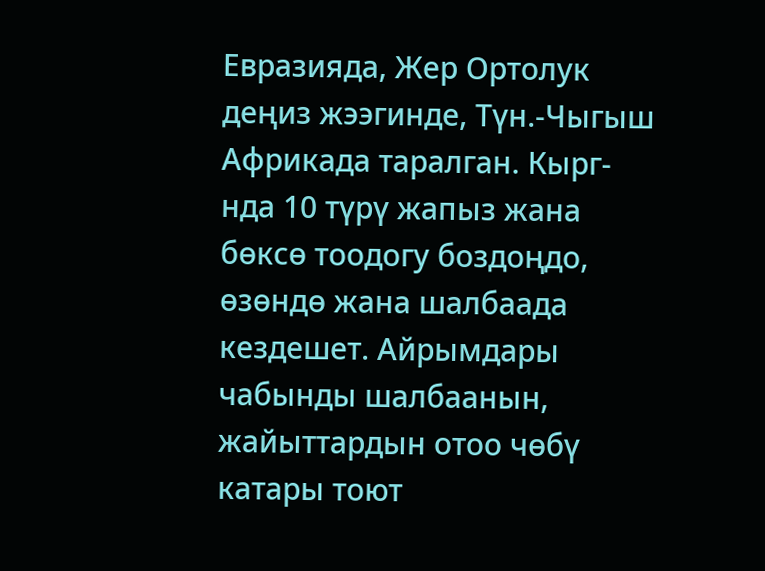Евразияда, Жер Ортолук деңиз жээгинде, Түн.-Чыгыш Африкада таралган. Кырг-нда 10 түрү жапыз жана бөксө тоодогу боздоңдо, өзөндө жана шалбаада кездешет. Айрымдары чабынды шалбаанын, жайыттардын отоо чөбү катары тоют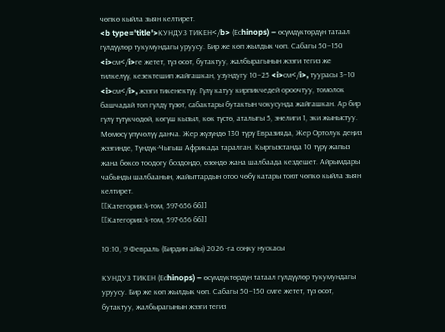чөпкө кыйла зыян келтирет.
<b type='title'>КУНДУЗ ТИКЕН</b> (Есhinops) – өсүмдүктөрдүн татаал гүлдүүлөр тукумундагы уруусу. Бир же көп жылдык чөп. Сабагы 50–150 <i>см</i>ге жетет, түз өсөт, бутактуу, жалбырагынын жээги тегиз же тилкелүү, кезектешип жайгашкан, узундугу 10–25 <i>см</i>, туурасы 3–10 <i>см</i>, жээги тикенектүү. Гүлү катуу кирпикчедей ороочтуу, томолок башчадай топ гүлдү түзөт, сабактары бутактын чокусунда жайгашкан. Ар бир гүлү түтүкчөдөй, көгүш кызыл, көк түстө, аталыгы 5, энелиги 1, эки жыныстуу. Мөмөсү үпүчөлүү данча. Жер жүзүндө 130 түрү Евразияда, Жер Ортолук деңиз жээгинде, Түндүк-Чыгыш Африкада таралган. Кыргызстанда 10 түрү жапыз жана бөксө тоодогу боздоңдо, өзөндө жана шалбаада кездешет. Айрымдары чабынды шалбаанын, жайыттардын отоо чөбү катары тоют чөпкө кыйла зыян келтирет.
[[Категория:4-том, 597-656 бб]]
[[Категория:4-том, 597-656 бб]]

10:10, 9 Февраль (Бирдин айы) 2026 -га соңку нускасы

КУНДУЗ ТИКЕН (Есhinops) – өсүмдүктөрдүн татаал гүлдүүлөр тукумундагы уруусу. Бир же көп жылдык чөп. Сабагы 50–150 смге жетет, түз өсөт, бутактуу, жалбырагынын жээги тегиз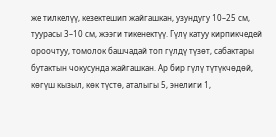же тилкелүү, кезектешип жайгашкан, узундугу 10–25 см, туурасы 3–10 см, жээги тикенектүү. Гүлү катуу кирпикчедей ороочтуу, томолок башчадай топ гүлдү түзөт, сабактары бутактын чокусунда жайгашкан. Ар бир гүлү түтүкчөдөй, көгүш кызыл, көк түстө, аталыгы 5, энелиги 1,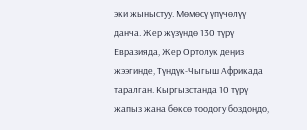эки жыныстуу. Мөмөсү үпүчөлүү данча. Жер жүзүндө 130 түрү Евразияда, Жер Ортолук деңиз жээгинде, Түндүк-Чыгыш Африкада таралган. Кыргызстанда 10 түрү жапыз жана бөксө тоодогу боздоңдо,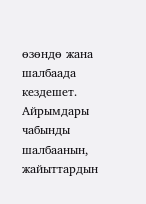өзөндө жана шалбаада кездешет. Айрымдары чабынды шалбаанын, жайыттардын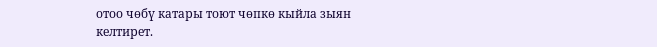отоо чөбү катары тоют чөпкө кыйла зыян келтирет.